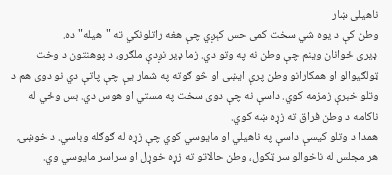ناهيلی ښار
وطن کې د يوه شي سخت کمی حس کېږي چې هغه راتلونکي ته "هيله" ده.
ډیری ځوانان وينم چې وطن نه په وتو دي. زما ډیر نږدې ملګرو، د پوهنتون د وخت ټولګیوالو او همکارانو وطن پرې ايښی او څو ګوته په شمار یې چې پاتې دي نو دوی هم د وتلو خبرې زمزمه کوي. داسې نه چې دوی سخت په مستي او هوس دي. بس وځي له ناکامه د وطن فراق ته زړه ښه کوي.
همدا د وتلو کیسې داسې په ناهيلي او مايوسي کوي چې زړه له ګوګله وباسي. د خوښۍ هر مجلس له ناخوالو سر ټکول، وطن حالاتو ته زړه خوړل او سراسر مايوسي وي.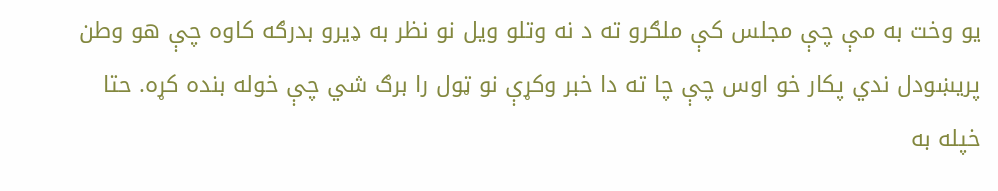يو وخت به مې چې مجلس کې ملګرو ته د نه وتلو ويل نو نظر به ډيرو بدرګه کاوه چې هو وطن پريښودل ندي پکار خو اوس چې چا ته دا خبر وکړې نو ټول را برګ شي چې خوله بنده کړه. حتا خپله به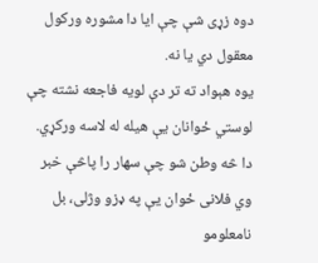دوه زړی شې چې ايا دا مشوره ورکول معقول دي يا نه.
يوه هېواد ته تر دې لويه فاجعه نشته چې لوستي ځوانان یې هيله له لاسه ورکړي.
دا څه وطن شو چې سهار را پاڅې خبر وي فلانی ځوان یې په ډزو وژلی، بل نامعلومو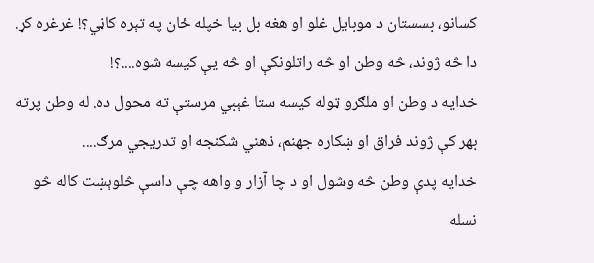کسانو، بسستان د موبايل غلو او هغه بل بيا خپله ځان په تېره کاڼي؟! غرغره کړ.
دا څه ژوند، څه وطن او څه راتلونکې او څه یې کیسه شوه....؟!
خدایه د وطن او ملګرو ټوله کیسه ستا غېبي مرستې ته محول ده. له وطن پرته بهر کې ژوند فراق او ښکاره جهنم، ذهني شکنجه او تدریجي مرګ....
خدایه پدې وطن څه وشول او د چا آزار و واهه چې داسې څلوېښت کاله څو نسله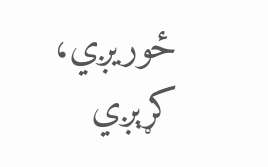ځوریږي، کړېږي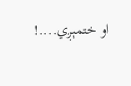او ختمېږي....!